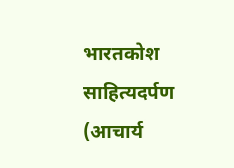भारतकोश
साहित्यदर्पण (आचार्य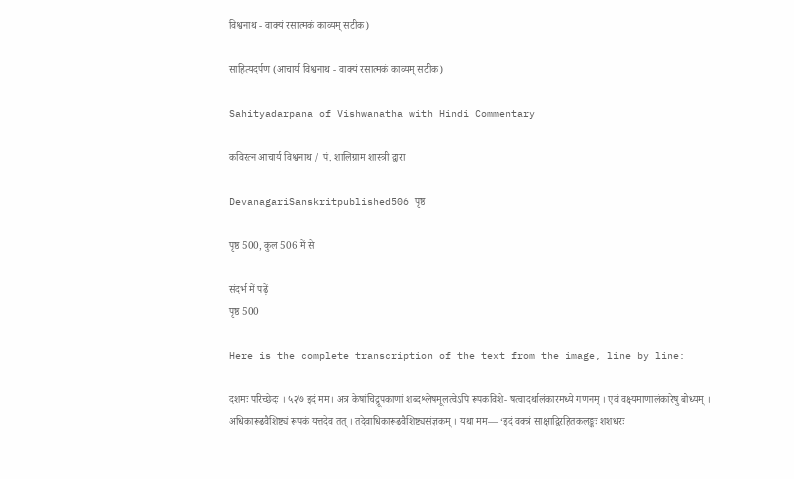विश्वनाथ - वाक्यं रसात्मकं काव्यम् सटीक)

साहित्यदर्पण (आचार्य विश्वनाथ - वाक्यं रसात्मकं काव्यम् सटीक)

Sahityadarpana of Vishwanatha with Hindi Commentary

कविरत्न आचार्य विश्वनाथ / पं. शालिग्राम शास्त्री द्वारा

DevanagariSanskritpublished506 पृष्ठ

पृष्ठ 500, कुल 506 में से

संदर्भ में पढ़ें
पृष्ठ 500

Here is the complete transcription of the text from the image, line by line:

दशमः परिच्छेदः । ५२७ इदं मम। अत्र केषांचिद्रूपकाणां शब्दश्लेषमूलत्वेऽपि रूपकविशे- षत्वादर्थालंकारमध्ये गणनम् । एवं वक्ष्यमाणालंकारेषु बोध्यम् । अधिकारूढवैशिष्ट्यं रूपकं यत्तदेव तत् । तदेवाधिकारूढवैशिष्ट्यसंज्ञकम् । यथा मम— ‘इदं वक्त्रं साक्षाद्विरहितकलङ्कः शशधरः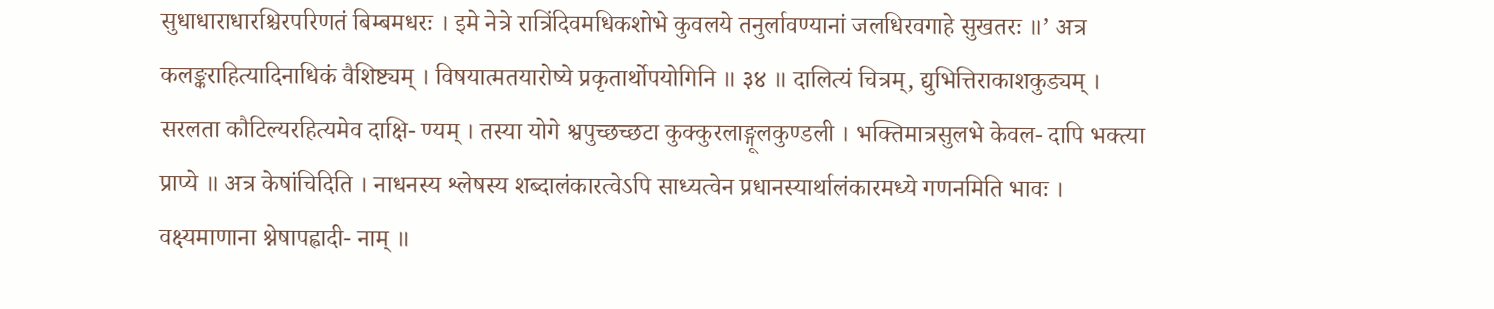सुधाधाराधारश्चिरपरिणतं बिम्बमधरः । इमे नेत्रे रात्रिंदिवमधिकशोभे कुवलये तनुर्लावण्यानां जलधिरवगाहे सुखतरः ॥’ अत्र कलङ्कराहित्यादिनाधिकं वैशिष्ट्यम् । विषयात्मतयारोष्ये प्रकृतार्थोपयोगिनि ॥ ३४ ॥ दालित्यं चित्रम्, द्युभित्तिराकाशकुड्यम् । सरलता कौटिल्यरहित्यमेव दाक्षि- ण्यम् । तस्या योगे श्वपुच्छच्छटा कुक्कुरलाङ्गूलकुण्डली । भक्तिमात्रसुलभे केवल- दापि भक्त्या प्राप्ये ॥ अत्र केषांचिदिति । नाधनस्य श्लेषस्य शब्दालंकारत्वेऽपि साध्यत्वेन प्रधानस्यार्थालंकारमध्ये गणनमिति भावः । वक्ष्यमाणाना श्नेषापह्वादी- नाम् ॥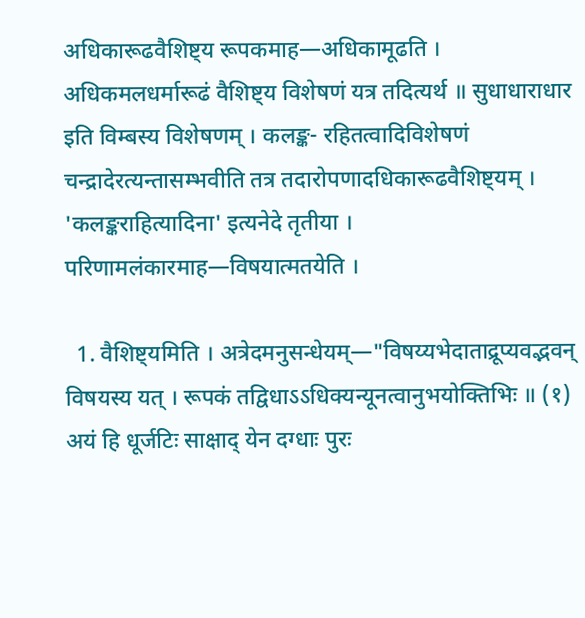अधिकारूढवैशिष्ट्य रूपकमाह—अधिकामूढति । अधिकमलधर्मारूढं वैशिष्ट्य विशेषणं यत्र तदित्यर्थ ॥ सुधाधाराधार इति विम्बस्य विशेषणम् । कलङ्क- रहितत्वादिविशेषणं चन्द्रादेरत्यन्तासम्भवीति तत्र तदारोपणादधिकारूढवैशिष्ट्यम् । 'कलङ्कराहित्यादिना' इत्यनेदे तृतीया । परिणामलंकारमाह—विषयात्मतयेति ।

  1. वैशिष्ट्यमिति । अत्रेदमनुसन्धेयम्—"विषय्यभेदाताद्रूप्यवद्भवन् विषयस्य यत् । रूपकं तद्विधाऽऽधिक्यन्यूनत्वानुभयोक्तिभिः ॥ (१) अयं हि धूर्जटिः साक्षाद् येन दग्धाः पुरः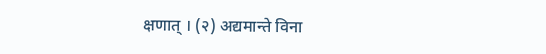क्षणात् । (२) अद्यमान्ते विना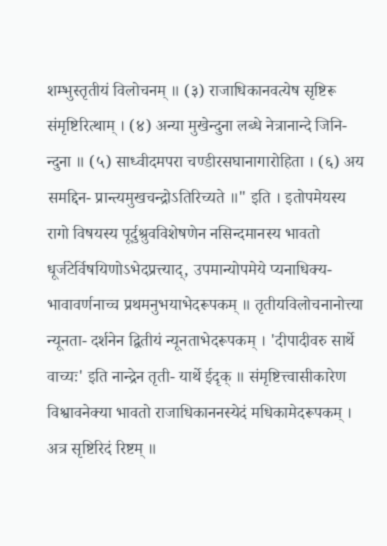शम्भुस्तृतीयं विलोचनम् ॥ (३) राजाधिकानवत्येष सृष्टिरू संमृष्टिरित्थाम् । (४) अन्या मुखेन्दुना लब्धे नेत्रानान्दे जिनि- न्दुना ॥ (५) साध्वीदमपरा चण्डीरसघानागारोहिता । (६) अय समद्दिन- प्रान्त्यमुखचन्द्रोऽतिरिच्यते ॥" इति । इतोपमेयस्य रागो विषयस्य पूर्दुश्रुवविशेषणेन नसिन्दमानस्य भावतो धूर्जटेर्विषयिणोऽभेदप्रत्त्याद्, उपमान्योपमेये प्यनाधिक्य- भावावर्णनाच्च प्रथमनुभयाभेदरूपकम् ॥ तृतीयविलोचनानोत्त्या न्यूनता- दर्शनेन द्वितीयं न्यूनताभेदरूपकम् । 'दीपादीवरु सार्थे वाच्यः' इति नान्द्रेन तृती- यार्थे ईदृक् ॥ संमृष्टित्त्वासीकारेण विश्वावनेक्या भावतो राजाधिकाननस्येदं मधिकामेदरूपकम् । अत्र सृष्टिरिदं रिष्टम् ॥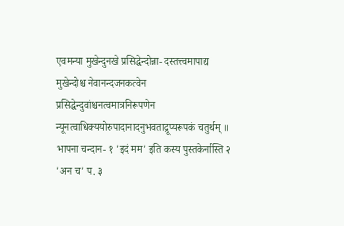एवमन्या मुखेन्दुनखे प्रसिद्धेन्दोन्ना- दस्तत्त्वमापाद्य मुखेन्दोश्च नेवानन्दजनकत्वेन प्रसिद्धेन्दुवांश्चनत्वमात्रनिरूपणेन न्यूनत्वाधिक्ययोरुपादानादनुभवताद्रूप्यरूपकं चतुर्थम् ॥ भापना चन्दान- १ 'इदं मम' इति कस्य पुस्तकेर्नास्ति २ 'अन च' प. ३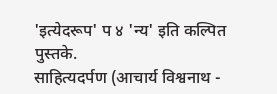'इत्येदरूप' प ४ 'न्य' इति कल्पित पुस्तके.
साहित्यदर्पण (आचार्य विश्वनाथ -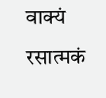वाक्यं रसात्मकं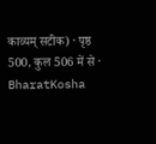काव्यम् सटीक) · पृष्ठ 500, कुल 506 में से · BharatKosha